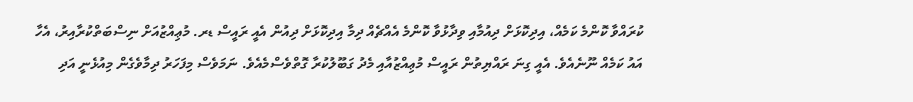ކުރައްވާ ކޮންމެ ކަމެއް، އިދިކޮޅަށް ދިއުމާއި ވިދާޅުވާ ކޮންމެ އެއްޗެއް ދިމާ އިދިކޮޅަށް ދިއުން އެއީ ރައީސް ޑރ. މުޢިއްޒުއަށް ނިސްބަތްކުރާއިރު، އެހާ އައު ކަމެއް ނޫނެއެވެ. އެއީ ގިނަ ރައްޔިތުން ރައީސް މުޢިއްޒުއާއި މެދު ގަބޫލުކުރާ ގޮތްވެސްމެއެވެ. ނަމަވެސް މިފަހަރު ދިމާވެގެން މިއުޅެނީ އަދި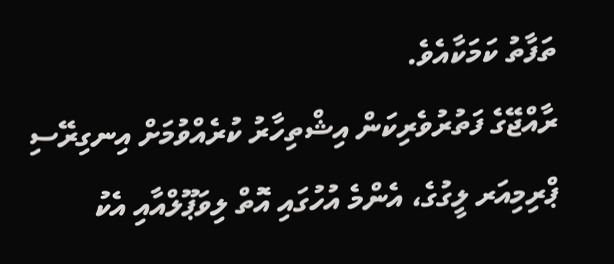ތަފާތު ކަމަކާއެވެ.
ރާއްޖޭގެ ފަތުރުވެރިކަން އިޝްތިހާރު ކުރެއްވުމަށް އިނގިރޭސި ޕްރިމިއަރ ލީގުގެ، އެންމެ އުހުގައި އޮތް ލިވަޕޫލްއާއި އެކު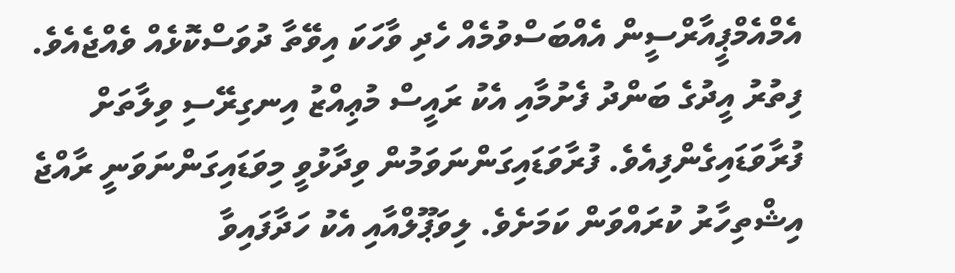އެމްއެމްޕީއާރްސީން އެއްބަސްވުމެއް ހެދި ވާހަކަ އިވޭތާ ދުވަސްކޮޅެއް ވެއްޖެއެވެ. ފިތުރު އީދުގެ ބަންދު ފެށުމާއި އެކު ރައީސް މުޢިއްޒު އިނގިރޭސި ވިލާތަށް ފުރާވަޑައިގެންފިއެވެ. ފުރާވަޑައިގަންނަވަމުން ވިދާޅުވީ މިވަޑައިގަންނަވަނީ ރާއްޖެ އިޝްތިހާރު ކުރައްވަން ކަމަށެވެ. ލިވަޕޫލްއާއި އެކު ހަދާފައިވާ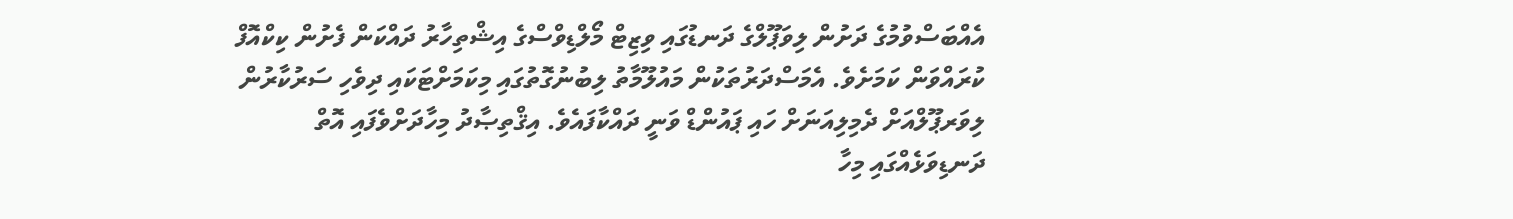އެއްބަސްވުމުގެ ދަށުން ލިވަޕޫލްގެ ދަނޑުގައި ވިޒިޓް މޯލްޑިވްސްގެ އިޝްތިހާރު ދައްކަން ފެށުން ކިކްއޮފް ކުރައްވަން ކަމަށެވެ. އެމަސްދަރުތަކުން މައުލޫމާތު ލިބުނުގޮތުގައި މިކަމަށްޓަކައި ދިވެހި ސަރުކާރުން ލިވަރޕޫލްއަށް ދެމިލިއަނަށް ހައި ޕައުންޑް ވަނީ ދައްކާފައެވެ. އިޤްތިޞާދު މިހާދަށްވެފައި އޮތް ދަނޑިވަޅެއްގައި މިހާ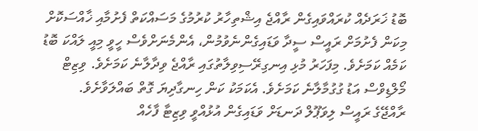ބޮޑު ޚަރަދެއް ކުރައްވައިގެން ރާއްޖެ އިޝްތިހާރު ކުރުމުގެ މަސައްކަތް ފެށުމާއި ޚާއްސަކޮށް މިކަން ފެށުމަށް ރައީސް ސީދާ ވަޑައިގެންނެވުމުން، އެންމެނަށްވެސް ހީވީ މިއީ ލައްކަ ބޮޑު ކަމެއް ކަމަށެވެ. މިފަހަރު މުޅި އިނގިރޭސިވިލާތުގައި ރާއްޖެ ވިދާލާނެ ކަމަށެވެ. ވިޒިޓް މޯލްޑިވްސް އަޑު ގުގުމާލާނެ ކަމަށެވެ. އެކަމަކު ކަން ހިނގާދިޔަ ގޮތް ބައްލަވާށެވެ.
ރާއްޖޭގެ ރައީސް ލިވަޕޫލް ދަނޑަށް ވަޑައިގެން އުޅުއްވީ ވިޒިޓާ ފާހެއް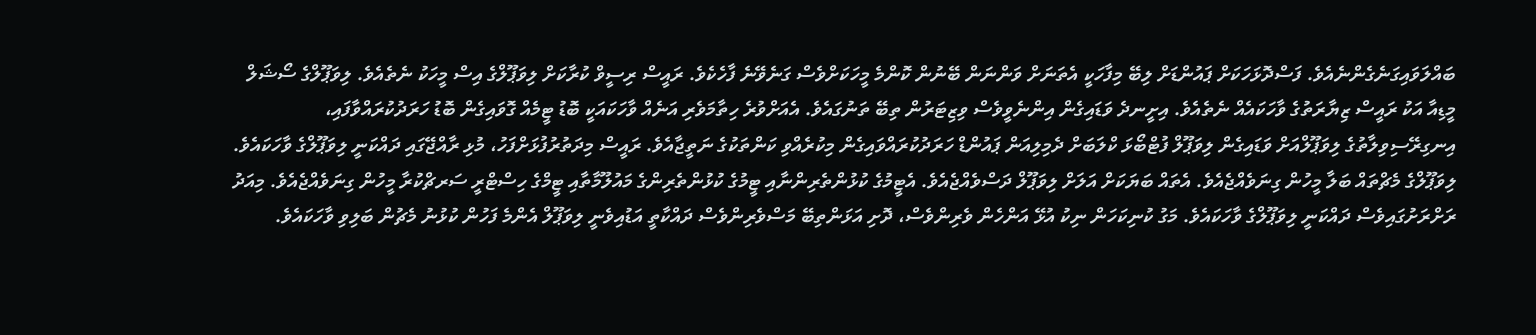ބައްލަވައިގަނެގެންނެއެވެ. ފަސްދޮޅަހަކަށް ޕައުންޑަށް ލިބޭ މިފާހަކީ އެތަނަށް ވަންނަން ބޭނުން ކޮންމެ މީހަކަށްވެސް ގަނެވޭނެ ފާހެކެވެ. ރައީސް ރިސީވް ކުރާކަށް ލިވަޕޫލްގެ އިސް މީހަކު ނެތެއެވެ. ލިވަޕޫލްގެ ސޯޝަލް މީޑިއާ އަކު ރައީސް ޒިޔާރަތުގެ ވާހަކައެއް ނެތެއެވެ. އިށީނދެ ވަޑައިގެން އިންނެވީވެސް ވިޒިޓަރުން ތިބޭ ތަނުގައެވެ. އެއަށްވުރެ ހިތާމަވެރި އަނެއް ވާހަކައަކީ ބޮޑު ޓީމެއް ގޮވައިގެން ބޮޑު ހަރަދުކުރައްވާފައި، އިނގިރޭސިވިލާތުގެ ލިވަޕޫލްއަށް ވަޑައިގެން ލިވަޕޫލް ފުޓްބޯޅަ ކްލަބަށް ދެމިލިއަން ޕައުންޑް ހަރަދުކުރައްވައިގެން މިކުރެއްވި ކަންތަކުގެ ނަތީޖާއެވެ. ރައީސް މިދަތުރުފުޅަށްފަހު، މުޅި ރާއްޖޭގައި ދައްކަނީ ލިވަޕޫލްގެ ވާހަކައެވެ. ލިވަޕޫލްގެ މެޗްތައް ބަލާ މީހުން ގިނަވެއްޖެއެވެ. އެތައް ބަޔަކަށް އަލަށް ލިވަޕޫލް ދަސްވެއްޖެއެވެ. އެޓީމުގެ ކުޅުންތެރިންނާއި ޓީމުގެ ކުޅުންތެރިންގެ މައުލޫމާތާއި ޓީމްގެ ހިސްޓްރީ ސަރޗްކުރާ މީހުން ގިނަވެއްޖެއެވެ. މިއަދު ރަށްރަށުގައިވެސް ދައްކަނީ ލިވަޕޫލްގެ ވާހަކައެވެ. މަގު ކުނިކަހަން ނިކު އުޅޭ އަންހެން ވެރިންވެސް، ދޮށި އަޅަންތިބޭ މަސްވެރިންވެސް ދައްކާތީ އަޑުއިވެނީ ލިވަޕޫލް އެންމެ ފަހުން ކުޅުނު މެޗުން ބަލިވި ވާހަކައެވެ.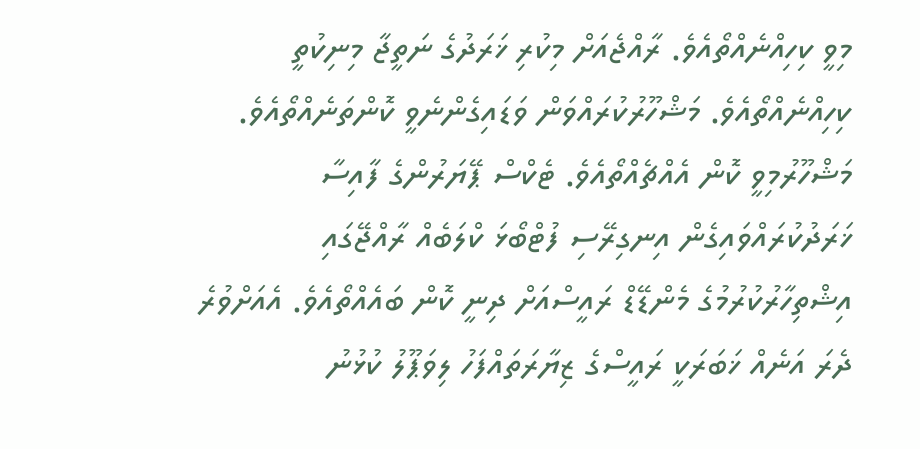މިވީ ކިހިއްނެއްތޯއެވެ. ރާއްޖެއަށް މިކުރި ޚަރަދުގެ ނަތީޖާ މިނިކުތީ ކިހިއްނެއްތޯއެވެ. މަޝްހޫރުކުރައްވަން ވަޑައިގެންނެވީ ކޮންތަނެއްތޯއެވެ. މަޝްހޫރުމިވީ ކޮން އެއްޗެއްތޯއެވެ. ޓެކްސް ޕޭޔަރުންގެ ފާއިސާ ޚަރަދުކުރައްވައިގެން އިނގިރޭސި ފުޓްބޯޅަ ކްލަބެއް ރާއްޖޭގައި އިޝްތިހާރުކުރުމުގެ މެންޑޭޑް ރައީސްއަށް ދިނީ ކޮން ބައެއްތޯއެވެ. އެއަށްވުރެ ދެރަ އަނެއް ޚަބަރަކީ ރައީސްގެ ޒިޔާރަތައްފަހު ލިވަޕޫލު ކުޅުނު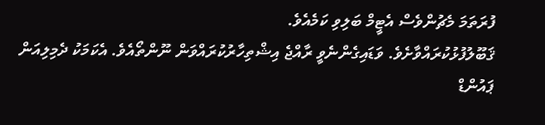ފުރަތަމަ މެޗުންވެސް އެޓީމް ބަލިވި ކަމެއެވެ.
ޤަބޫލުފުޅުކުރައްވާށެވެ. ވަޑައިގެންނެވީ ރާއްޖެ އިޝްތިހާރުކުރައްވަން ނޫންތޯއެވެ. އެކަމަކު ދެމިލިއަން ޕައުންޑް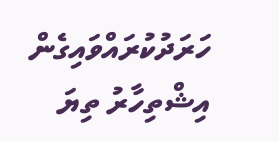ހަރަދުކުރައްވައިގެން އިޝްތިހާރު ތިޔަ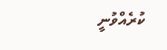ކުރެއްވުނީ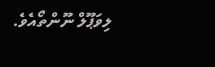ލިވަޕޫލް ނޫންތޯއެވެ.